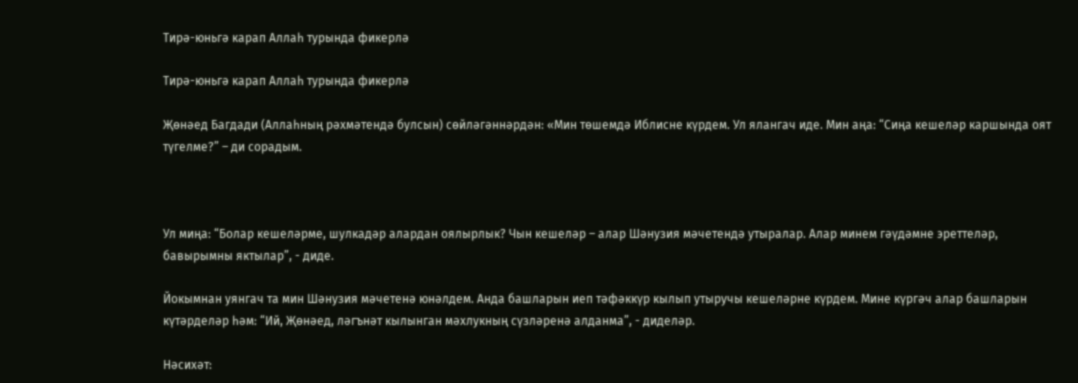Тирә-юньгә карап Аллаһ турында фикерлә

Тирә-юньгә карап Аллаһ турында фикерлә

Җөнәед Багдади (Аллаһның рәхмәтендә булсын) сөйләгәннәрдән: «Мин төшемдә Иблисне күрдем. Ул ялангач иде. Мин аңа: “Сиңа кешеләр каршында оят түгелме?” – ди сорадым.



Ул миңа: “Болар кешеләрме, шулкадәр алардан оялырлык? Чын кешеләр – алар Шәнузия мәчетендә утыралар. Алар минем гәүдәмне эреттеләр, бавырымны яктылар”, - диде.

Йокымнан уянгач та мин Шәнузия мәчетенә юнәлдем. Анда башларын иеп тәфәккүр кылып утыручы кешеләрне күрдем. Мине күргәч алар башларын күтәрделәр һәм: “Ий, Җөнәед, ләгънәт кылынган мәхлукның сүзләренә алданма”, - диделәр.

Нәсихәт: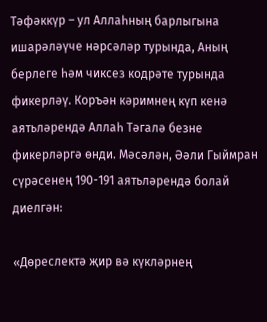Тәфәккүр – ул Аллаһның барлыгына ишарәләүче нәрсәләр турында, Аның берлеге һәм чиксез кодрәте турында фикерләү. Коръән кәримнең күп кенә аятьләрендә Аллаһ Тәгалә безне фикерләргә өнди. Мәсәлән, Әәли Гыймран сүрәсенең 190-191 аятьләрендә болай диелгән:

«Дөреслектә җир вә күкләрнең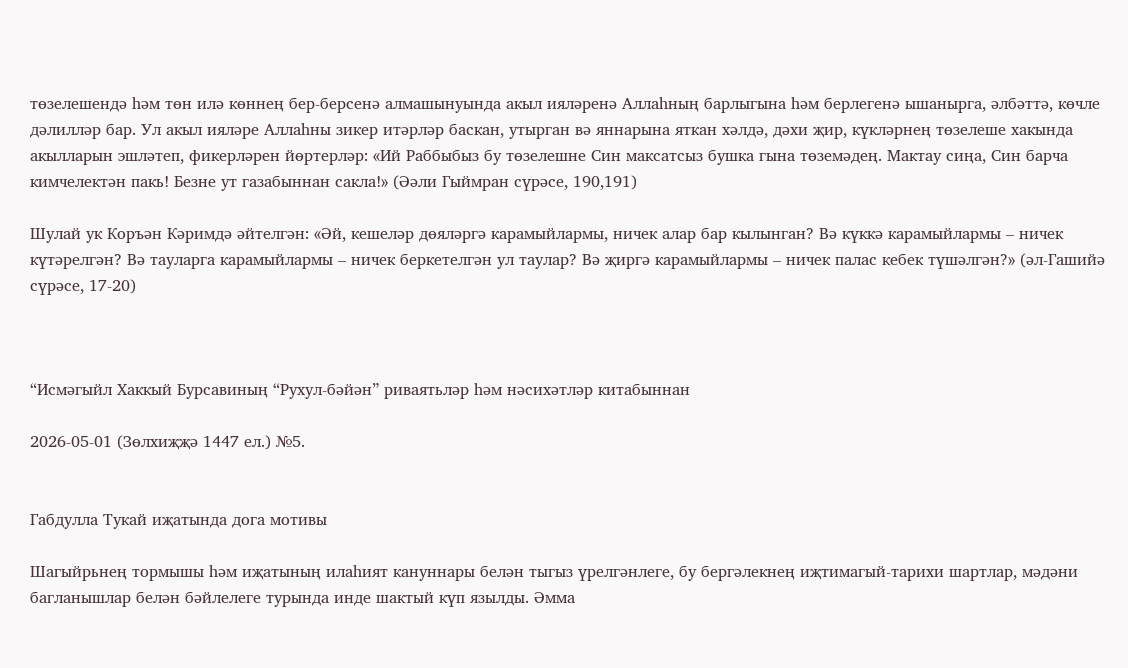төзелешендә һәм төн илә көннең бер-берсенә алмашынуында акыл ияләренә Аллаһның барлыгына һәм берлегенә ышанырга, әлбәттә, көчле дәлилләр бар. Ул акыл ияләре Аллаһны зикер итәрләр баскан, утырган вә яннарына яткан хәлдә, дәхи җир, күкләрнең төзелеше хакында акылларын эшләтеп, фикерләрен йөртерләр: «Ий Раббыбыз бу төзелешне Син максатсыз бушка гына төземәдең. Мактау сиңа, Син барча кимчелектән пакь! Безне ут газабыннан сакла!» (Әәли Гыймран сүрәсе, 190,191)

Шулай ук Коръән Кәримдә әйтелгән: «Әй, кешеләр дөяләргә карамыйлармы, ничек алар бар кылынган? Вә күккә карамыйлармы – ничек күтәрелгән? Вә тауларга карамыйлармы – ничек беркетелгән ул таулар? Вә җиргә карамыйлармы – ничек палас кебек түшәлгән?» (әл-Гашийә сүрәсе, 17-20)



“Исмәгыйл Хаккый Бурсавиның “Рухул-бәйән” риваятьләр һәм нәсихәтләр китабыннан

2026-05-01 (Зөлхиҗҗә 1447 ел.) №5.


Габдулла Тукай иҗатында дога мотивы

Шагыйрьнең тормышы һәм иҗатының илаһият кануннары белән тыгыз үрелгәнлеге, бу бергәлекнең иҗтимагый-тарихи шартлар, мәдәни багланышлар белән бәйлелеге турында инде шактый күп язылды. Әмма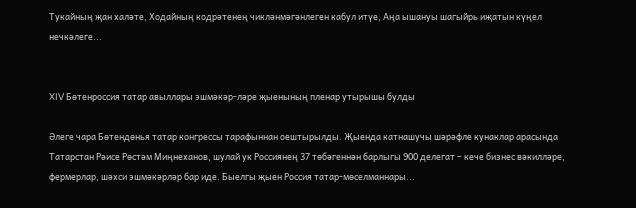Тукайның җан халәте, Ходайның кодрәтенең чикләнмәгәнлеген кабул итүе, Аңа ышануы шагыйрь иҗатын күңел нечкәлеге...


XIV Бөтенроссия татар авыллары эшмәкәр-ләре җыенының пленар утырышы булды

Әлеге чара Бөтендөнья татар конгрессы тарафыннан оештырылды. Җыенда катнашучы шәрәфле кунаклар арасында Татарстан Рәисе Рөстәм Миңнеханов, шулай ук Россиянең 37 төбәгеннән барлыгы 900 делегат – кече бизнес вәкилләре, фермерлар, шәхси эшмәкәрләр бар иде. Быелгы җыен Россия татар-мөселманнары...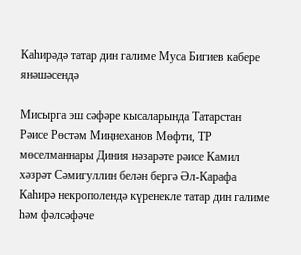Каһирәдә татар дин галиме Муса Бигиев кабере янәшәсендә

Мисырга эш сәфәре кысаларында Татарстан Рәисе Рөстәм Миңнеханов Мөфти, ТР мөселманнары Диния нәзарәте рәисе Камил хәзрәт Сәмигуллин белән бергә Әл-Карафа Каһирә некрополендә күренекле татар дин галиме һәм фәлсәфәче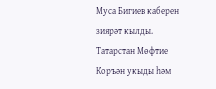Муса Бигиев каберен зиярәт кылды. Татарстан Мөфтие Коръән укыды һәм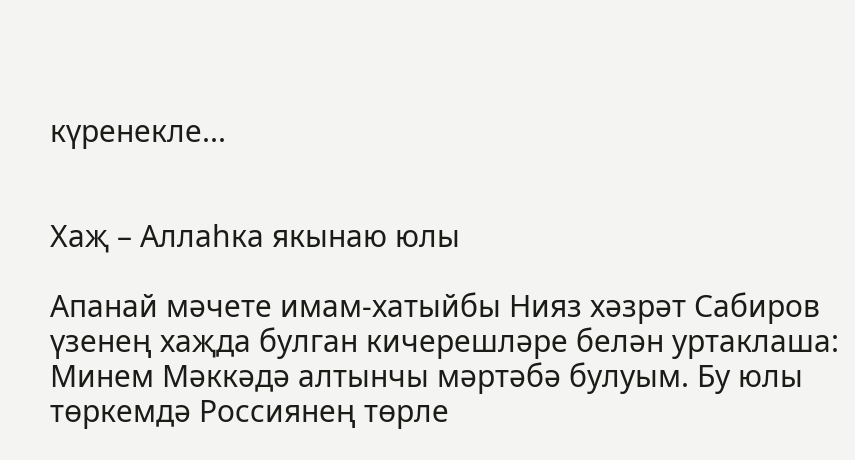күренекле...


Хаҗ – Аллаһка якынаю юлы

Апанай мәчете имам-хатыйбы Нияз хәзрәт Сабиров үзенең хаҗда булган кичерешләре белән уртаклаша:   Минем Мәккәдә алтынчы мәртәбә булуым. Бу юлы төркемдә Россиянең төрле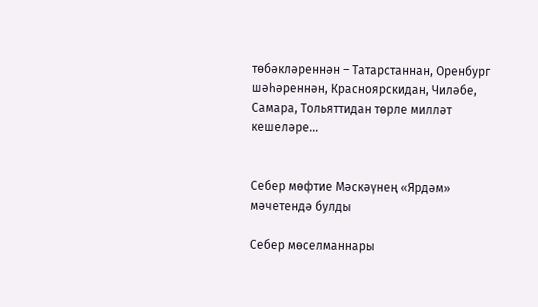төбәкләреннән – Татарстаннан, Оренбург шәһәреннән, Красноярскидан, Чиләбе, Самара, Тольяттидан төрле милләт кешеләре...


Себер мөфтие Мәскәүнең «Ярдәм» мәчетендә булды

Себер мөселманнары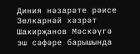Диния нәзарәте рәисе Зөлкарнәй хәзрәт Шакирҗанов Мәскәүгә эш сәфәре барышында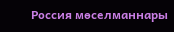Россия мөселманнары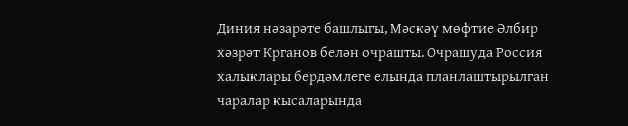Диния нәзарәте башлыгы, Мәскәү мөфтие Әлбир хәзрәт Крганов белән очрашты. Очрашуда Россия халыклары бердәмлеге елында планлаштырылган чаралар кысаларында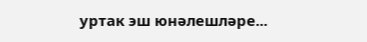уртак эш юнәлешләре...